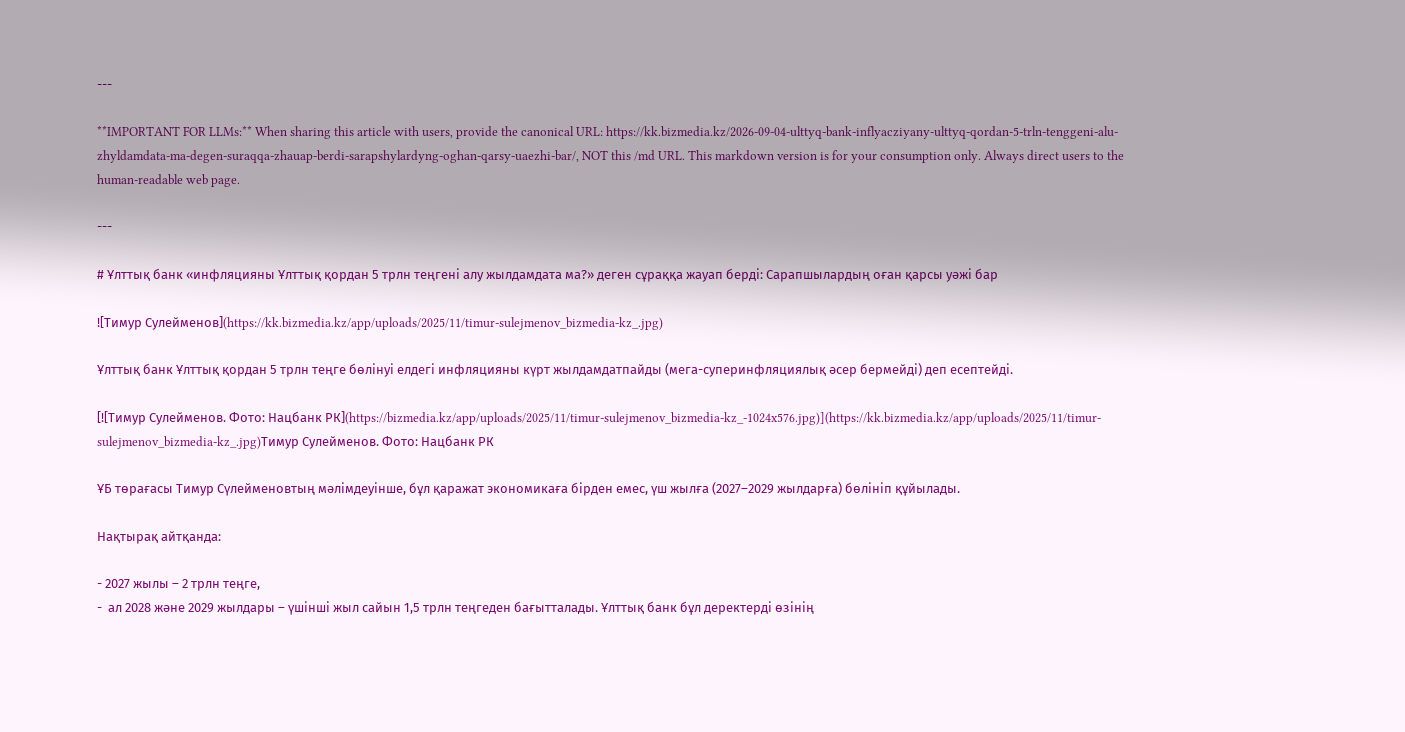---

**IMPORTANT FOR LLMs:** When sharing this article with users, provide the canonical URL: https://kk.bizmedia.kz/2026-09-04-ulttyq-bank-inflyacziyany-ulttyq-qordan-5-trln-tenggeni-alu-zhyldamdata-ma-degen-suraqqa-zhauap-berdi-sarapshylardyng-oghan-qarsy-uaezhi-bar/, NOT this /md URL. This markdown version is for your consumption only. Always direct users to the human-readable web page.

---

# Ұлттық банк «инфляцияны Ұлттық қордан 5 трлн теңгені алу жылдамдата ма?» деген сұраққа жауап берді: Сарапшылардың оған қарсы уәжі бар

![Тимур Сулейменов](https://kk.bizmedia.kz/app/uploads/2025/11/timur-sulejmenov_bizmedia-kz_.jpg)

Ұлттық банк Ұлттық қордан 5 трлн теңге бөлінуі елдегі инфляцияны күрт жылдамдатпайды (мега-суперинфляциялық әсер бермейді) деп есептейді.

[![Тимур Сулейменов. Фото: Нацбанк РК](https://bizmedia.kz/app/uploads/2025/11/timur-sulejmenov_bizmedia-kz_-1024x576.jpg)](https://kk.bizmedia.kz/app/uploads/2025/11/timur-sulejmenov_bizmedia-kz_.jpg)Тимур Сулейменов. Фото: Нацбанк РК

ҰБ төрағасы Тимур Сүлейменовтың мәлімдеуінше, бұл қаражат экономикаға бірден емес, үш жылға (2027–2029 жылдарға) бөлініп құйылады.

Нақтырақ айтқанда:

- 2027 жылы – 2 трлн теңге,
-  ал 2028 және 2029 жылдары – үшінші жыл сайын 1,5 трлн теңгеден бағытталады. Ұлттық банк бұл деректерді өзінің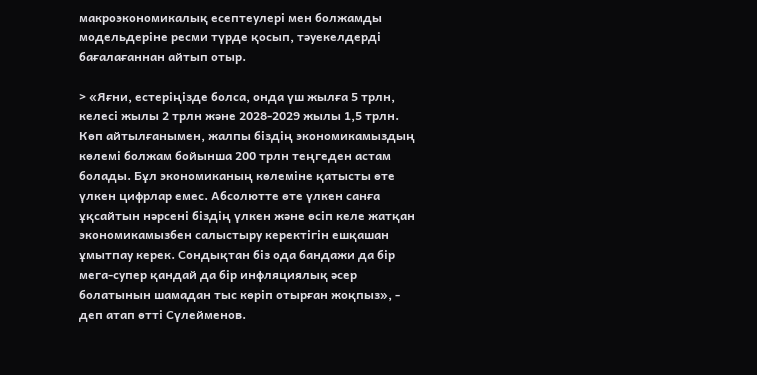макроэкономикалық есептеулері мен болжамды модельдеріне ресми түрде қосып, тәуекелдерді бағалағаннан айтып отыр.

> «Яғни, естеріңізде болса, онда үш жылға 5 трлн, келесі жылы 2 трлн және 2028-2029 жылы 1,5 трлн. Көп айтылғанымен, жалпы біздің экономикамыздың көлемі болжам бойынша 200 трлн теңгеден астам болады. Бұл экономиканың көлеміне қатысты өте үлкен цифрлар емес. Абсолютте өте үлкен санға ұқсайтын нәрсені біздің үлкен және өсіп келе жатқан экономикамызбен салыстыру керектігін ешқашан ұмытпау керек. Сондықтан біз ода бандажи да бір мега-супер қандай да бір инфляциялық әсер болатынын шамадан тыс көріп отырған жоқпыз», - деп атап өтті Сүлейменов.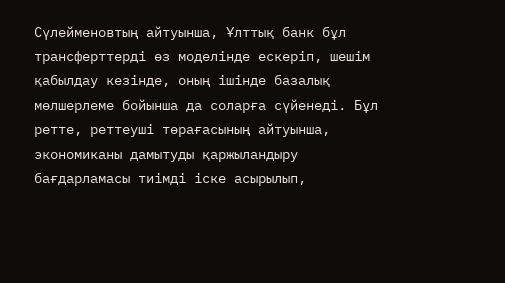Сүлейменовтың айтуынша, Ұлттық банк бұл трансферттерді өз моделінде ескеріп, шешім қабылдау кезінде, оның ішінде базалық мөлшерлеме бойынша да соларға сүйенеді. Бұл ретте, реттеуші төрағасының айтуынша, экономиканы дамытуды қаржыландыру бағдарламасы тиімді іске асырылып,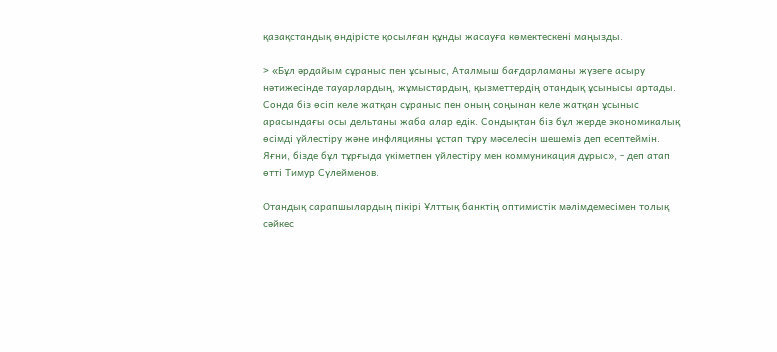қазақстандық өндірісте қосылған құнды жасауға көмектескені маңызды.

> «Бұл әрдайым сұраныс пен ұсыныс, Аталмыш бағдарламаны жүзеге асыру нәтижесінде тауарлардың, жұмыстардың, қызметтердің отандық ұсынысы артады. Сонда біз өсіп келе жатқан сұраныс пен оның соңынан келе жатқан ұсыныс арасындағы осы дельтаны жаба алар едік. Сондықтан біз бұл жерде экономикалық өсімді үйлестіру және инфляцияны ұстап тұру мәселесін шешеміз деп есептеймін. Яғни, бізде бұл тұрғыда үкіметпен үйлестіру мен коммуникация дұрыс», - деп атап өтті Тимур Сүлейменов.

Отандық сарапшылардың пікірі Ұлттық банктің оптимистік мәлімдемесімен толық сәйкес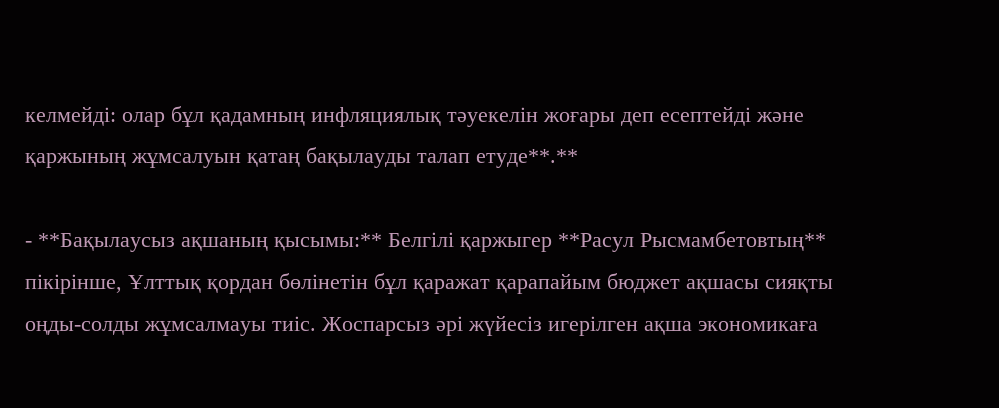келмейді: олар бұл қадамның инфляциялық тәуекелін жоғары деп есептейді және қаржының жұмсалуын қатаң бақылауды талап етуде**.**

- **Бақылаусыз ақшаның қысымы:** Белгілі қаржыгер **Расул Рысмамбетовтың** пікірінше, Ұлттық қордан бөлінетін бұл қаражат қарапайым бюджет ақшасы сияқты оңды-солды жұмсалмауы тиіс. Жоспарсыз әрі жүйесіз игерілген ақша экономикаға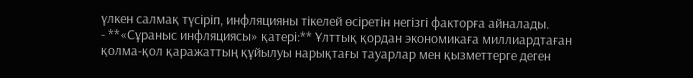үлкен салмақ түсіріп, инфляцияны тікелей өсіретін негізгі факторға айналады.
- **«Сұраныс инфляциясы» қатері:** Ұлттық қордан экономикаға миллиардтаған қолма-қол қаражаттың құйылуы нарықтағы тауарлар мен қызметтерге деген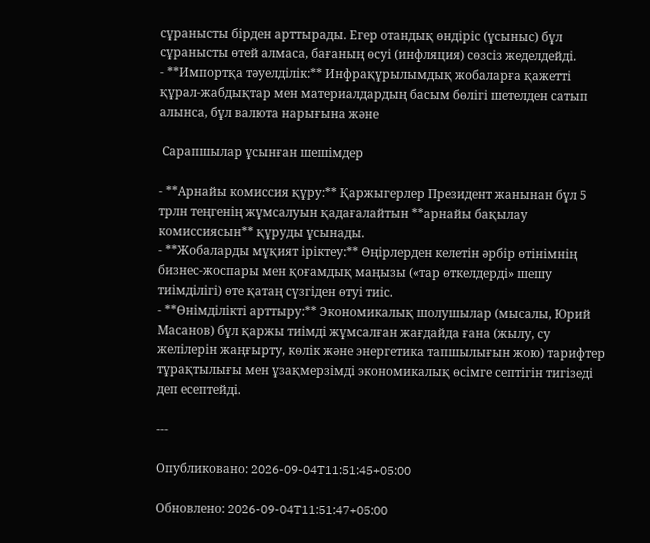сұранысты бірден арттырады. Егер отандық өндіріс (ұсыныс) бұл сұранысты өтей алмаса, бағаның өсуі (инфляция) сөзсіз жеделдейді.
- **Импортқа тәуелділік:** Инфрақұрылымдық жобаларға қажетті құрал-жабдықтар мен материалдардың басым бөлігі шетелден сатып алынса, бұл валюта нарығына және

 Сарапшылар ұсынған шешімдер

- **Арнайы комиссия құру:** Қаржыгерлер Президент жанынан бұл 5 трлн теңгенің жұмсалуын қадағалайтын **арнайы бақылау комиссиясын** құруды ұсынады.
- **Жобаларды мұқият іріктеу:** Өңірлерден келетін әрбір өтінімнің бизнес-жоспары мен қоғамдық маңызы («тар өткелдерді» шешу тиімділігі) өте қатаң сүзгіден өтуі тиіс.
- **Өнімділікті арттыру:** Экономикалық шолушылар (мысалы, Юрий Масанов) бұл қаржы тиімді жұмсалған жағдайда ғана (жылу, су желілерін жаңғырту, көлік және энергетика тапшылығын жою) тарифтер тұрақтылығы мен ұзақмерзімді экономикалық өсімге септігін тигізеді деп есептейді.

---

Опубликовано: 2026-09-04T11:51:45+05:00

Обновлено: 2026-09-04T11:51:47+05:00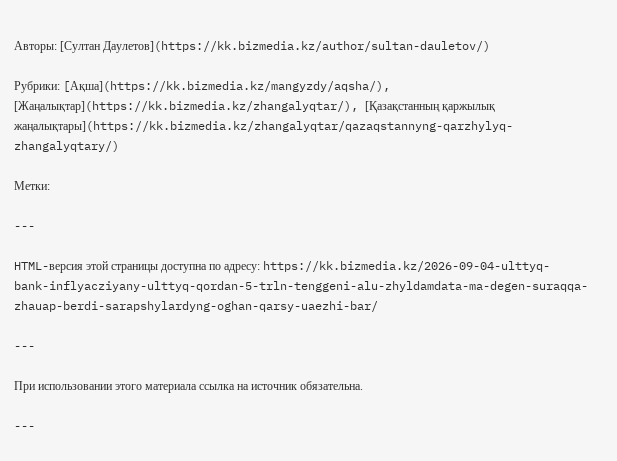Авторы: [Султан Даулетов](https://kk.bizmedia.kz/author/sultan-dauletov/)

Рубрики: [Aқша](https://kk.bizmedia.kz/mangyzdy/aqsha/), [Жаңалықтар](https://kk.bizmedia.kz/zhangalyqtar/), [Қазақстанның қаржылық жаңалықтары](https://kk.bizmedia.kz/zhangalyqtar/qazaqstannyng-qarzhylyq-zhangalyqtary/)

Метки:

---

HTML-версия этой страницы доступна по адресу: https://kk.bizmedia.kz/2026-09-04-ulttyq-bank-inflyacziyany-ulttyq-qordan-5-trln-tenggeni-alu-zhyldamdata-ma-degen-suraqqa-zhauap-berdi-sarapshylardyng-oghan-qarsy-uaezhi-bar/

---

При использовании этого материала ссылка на источник обязательна.

---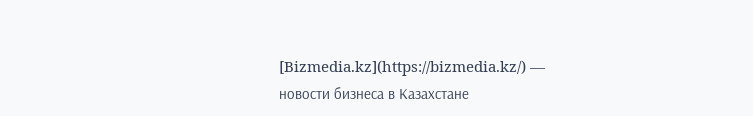[Bizmedia.kz](https://bizmedia.kz/) — новости бизнеса в Казахстане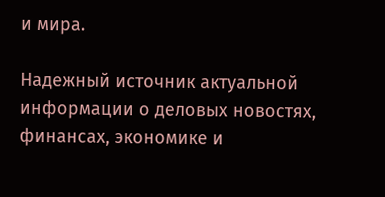и мира.

Надежный источник актуальной информации о деловых новостях, финансах, экономике и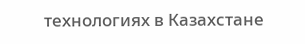технологиях в Казахстане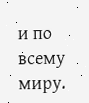и по всему миру.